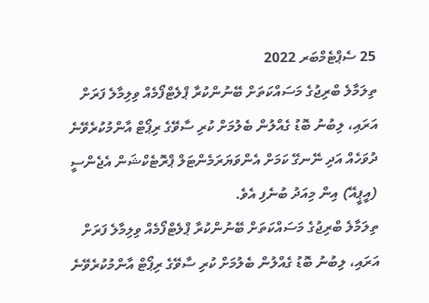25 ސެޕްޓެމްބަރ 2022
ތިލަމާލެ ބްރިޖުގެ މަސައްކަތަށް ބޭނުންކުރާ ޕްލެޓްފޯމެއް ވިލިމާލެ ފަރަށް އަރައި، ލިބުނު ބޮޑު ގެއްލުން ބެލުމަށް ކުރި ސާވޭގެ ރިޕޯޓް އާންމުކުރެވޭނެ ދުވަހެއް އަދި ނޭނގޭ ކަމަށް އެންވަޔަރަމެންޓަލް ޕްރޮޓެކްޝަން އެޖެންސީ (އީޕީއޭ) އިން މިއަދު ބުނެފި އެވެ.
ތިލަމާލެ ބްރިޖުގެ މަސައްކަތަށް ބޭނުންކުރާ ޕްލެޓްފޯމެއް ވިލިމާލެ ފަރަށް އަރައި، ލިބުނު ބޮޑު ގެއްލުން ބެލުމަށް ކުރި ސާވޭގެ ރިޕޯޓް އާންމުކުރެވޭނެ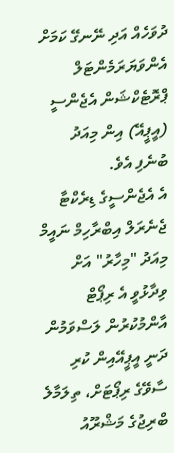ދުވަހެއް އަދި ނޭނގޭ ކަމަށް އެންވަޔަރަމެންޓަލް ޕްރޮޓެކްޝަން އެޖެންސީ (އީޕީއޭ) އިން މިއަދު ބުނެފި އެވެ.
އެ އެޖެންސީގެ ޑިރެކްޓާ ޖެނެރަލް އިބްރާހިމް ނައީމް މިއަދު "މިހާރު" އަށް ވިދާޅުވީ އެ ރިޕޯޓް އާންމުކުރުން ލަސްވަމުން ދަނީ އީޕީއޭއިން ކުރި ސާވޭގެ ރިޕޯޓަށް، ތިލަމާލެ ބްރިޖުގެ މަޝްރޫއު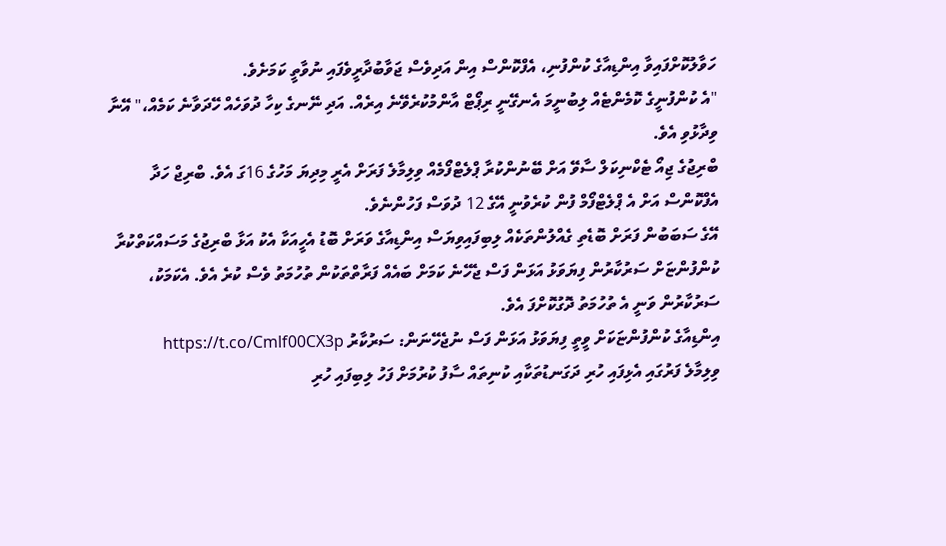ހަވާލުކޮށްފައިވާ އިންޑިއާގެ ކުންފުނި، އެފްކޮންސް އިން އަދިވެސް ޖަވާބުދާރީވެފައި ނުވާތީ ކަމަށެވެ.
"އެ ކުންފުނީގެ ކޮމެންޓެއް ލިބުނީމަ އެނގޭނީ ރިޕޯޓް އާންމުކުރެވޭނެ އިރެއް. އަދި ނޭނގެ ކިހާ ދުވަހެއް ހޭދަވާނެ ކަމެއް،" އޭނާ ވިދާޅުވި އެވެ.
ބްރިޖުގެ ޖިއޯ ޓެކްނިކަލް ސާވޭ އަށް ބޭނުންކުރާ ޕްލެޓްފޯމެއް ވިލިމާލެ ފަރަށް އެރީ މިދިޔަ މަހުގެ 16ގަ އެވެ. ބްރިޖް ހަދާ އެފްކޮންސް އަށް އެ ޕްލެޓްފޯމް ފުން ކުރެވުނީ އޭގެ 12 ދުވަސް ފަހުންނެވެ.
އޭގެ ސަބަބުން ފަރަށް ބޮޑެތި ގެއްލުންތަކެއް ލިބިފައިވިޔަސް އިންޑިއާގެ ވަރަށް ބޮޑު އެހީއަކާ އެކު އަޅާ ބްރިޖުގެ މަސައްކަތްކުރާ ކުންފުންޏަށް ސަރުކާރުން ފިޔަވަޅު އަޅަން ފަސް ޖެހޭނެ ކަމަށް ބައެއް ފަރާތްތަކުން ތުހުމަތު ވެސް ކުރެ އެވެ. އެކަމަކު، ސަރުކާރުން ވަނީ އެ ތުހުމަތު ދޮގުކޮށްފަ އެވެ.
އިންޑިއާގެ ކުންފުންޏަކަށް ވީތީ ފިޔަވަޅު އަޅަން ފަސް ނުޖެހޭނަން: ސަރުކާރު https://t.co/Cmlf00CX3p
ވިލިމާލެ ފަރުގައި އެޅިފައި ހުރި ދަގަނޑުތަކާއި ކުނިތައް ސާފު ކުރުމަށް ފަހު ލިބިފައި ހުރި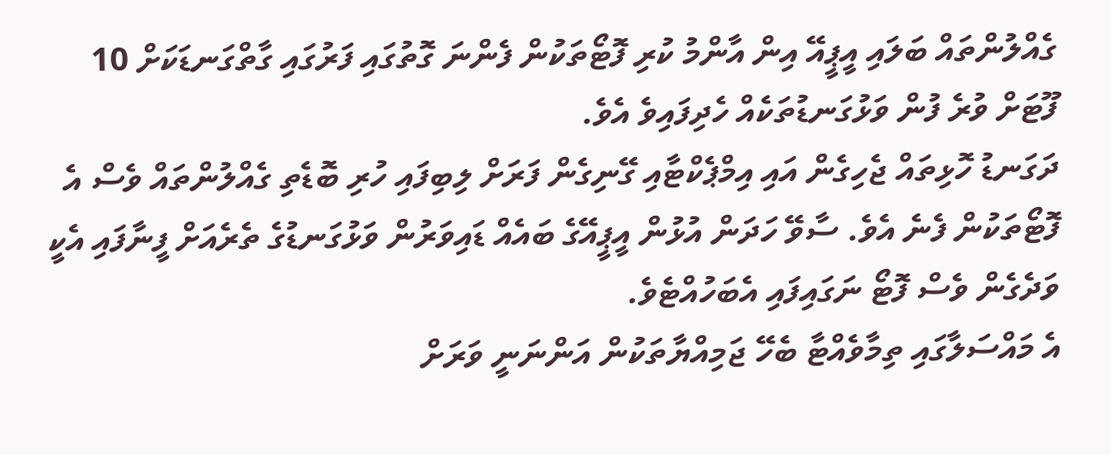ގެއްލުންތައް ބަލައި އީޕީއޭ އިން އާންމު ކުރި ފޮޓޯތަކުން ފެންނަ ގޮތުގައި ފަރުގައި ގާތްގަނޑަކަށް 10 ފޫޓަށް ވުރެ ފުން ވަޅުގަނޑުތަކެއް ހެދިފައިވެ އެވެ.
ދަގަނޑު ހޮޅިތައް ޖެހިގެން އައި އިމްޕެކްޓާއި ގޭނިގެން ފަރަށް ލިބިފައި ހުރި ބޮޑެތި ގެއްލުންތައް ވެސް އެ ފޮޓޯތަކުން ފެނެ އެވެ. ސާވޭ ހަދަން އުޅުން އީޕީއޭގެ ބައެއް ޑައިވަރުން ވަޅުގަނޑުގެ ތެރެއަށް ފީނާފައި އެކީ ވަދެގެން ވެސް ފޮޓޯ ނަގައިފައި އެބަހުއްޓެވެ.
އެ މައްސަލާގައި ތިމާވެއްޓާ ބެހޭ ޖަމިއްޔާތަކުން އަންނަނީ ވަރަށް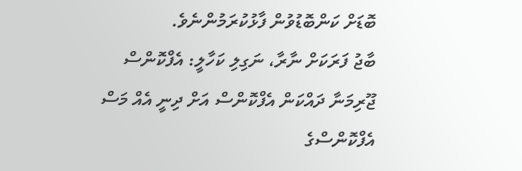ބޮޑަށް ކަންބޮޑުވުން ފާޅުކުރަމުންނެވެ.
ބާޖު ފަރަކަށް ނާރާ، ނަގިލި ކަހާލީ: އެފްކޮންސް
ޖޫރިމަނާ ދައްކަން އެފްކޮންސް އަށް ދިނީ އެއް މަސް
އެފްކޮންސްގެ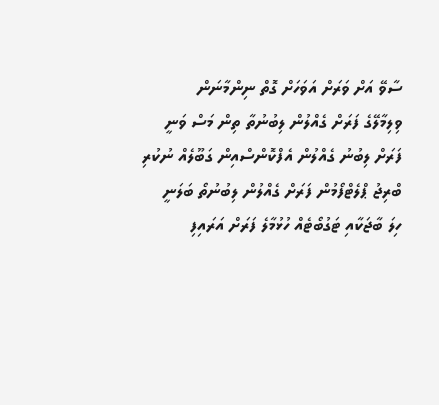ސާވޭ އަށް ވަރަށް އަވަހަށް ގޮތް ނިންމާނަން
ވިލިމާލޭގެ ފަރަށް ގެއްލުން ލިބުނުތާ ތިން މަސް ވަނީ
ފަރަށް ލިބުނު ގެއްލުން އެފްކޮންސްއިން ގަބޫލެއް ނުކުރި
ބްރިޖު ޕްލެޓްފޯމުން ފަރަށް ގެއްލުން ލިބުނުތޯ ބަލަނީ
ހިލަ ބާޖަކާއި ޓަގުބޯޓެއް ހުޅުމާލެ ފަރަށް އަރައިފި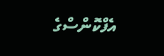އެފްކޮންސްގެ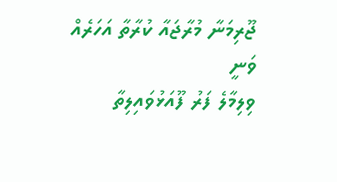ޖޫރިމަނާ މުރާޖައާ ކުރާތާ އަހަރެއް ވަނީ
ވިލިމާލެ ފަރު ފޫއަޅުވައިލިތާ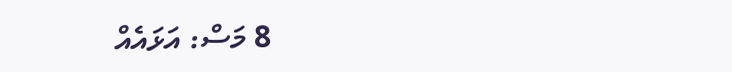8 މަސް: އަޅައެއް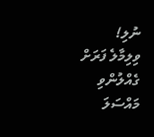ނުލި!
ވިލިމާލެ ފަރަށް ގެއްލުންވި މައްސަލަ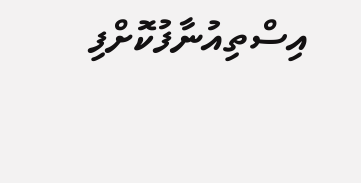އިސްތިއުނާފުކޮށްފި